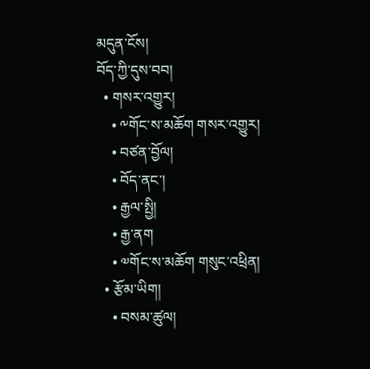མདུན་ངོས།
བོད་ཀྱི་དུས་བབ།
  • གསར་འགྱུར།
    • ༸གོང་ས་མཆོག གསར་འགྱུར།
    • བཙན་བྱོལ།
    • བོད་ནང་།
    • རྒྱལ་སྤྱི།
    • རྒྱ་ནག
    • ༧གོང་ས་མཆོག གསུང་འཕྲིན།
  • རྩོམ་ཡིག།
    • བསམ་ཚུལ།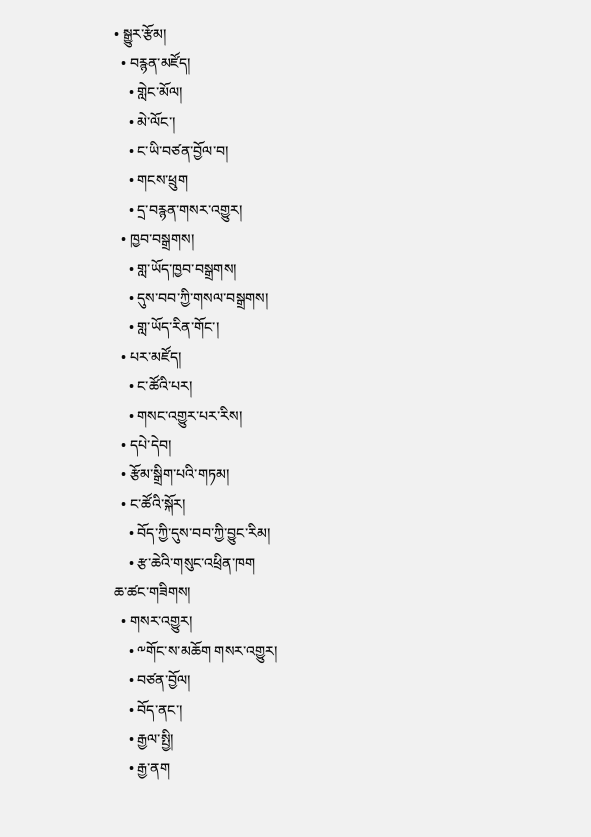• སྒྱུར་རྩོམ།
  • བརྙན་མཛོད།
    • གླེང་མོལ།
    • མེ་ལོང་།
    • ང་ཡི་བཙན་བྱོལ་བ།
    • གངས་ཕྲུག
    • དྲ་བརྙན་གསར་འགྱུར།
  • ཁྱབ་བསྒྲགས།
    • གླ་ཡོད་ཁྱབ་བསྒྲགས།
    • དུས་བབ་ཀྱི་གསལ་བསྒྲགས།
    • གླ་ཡོད་རིན་གོང་།
  • པར་མཛོད།
    • ང་ཚོའི་པར།
    • གསང་འགྱུར་པར་རིས།
  • དཔེ་དེབ།
  • རྩོམ་སྒྲིག་པའི་གཏམ།
  • ང་ཚོའི་སྐོར།
    • བོད་ཀྱི་དུས་བབ་ཀྱི་བྱུང་རིམ།
    • རྩ་ཆེའི་གསུང་འཕྲིན་ཁག
ཆ་ཚང་གཟིགས།
  • གསར་འགྱུར།
    • ༸གོང་ས་མཆོག གསར་འགྱུར།
    • བཙན་བྱོལ།
    • བོད་ནང་།
    • རྒྱལ་སྤྱི།
    • རྒྱ་ནག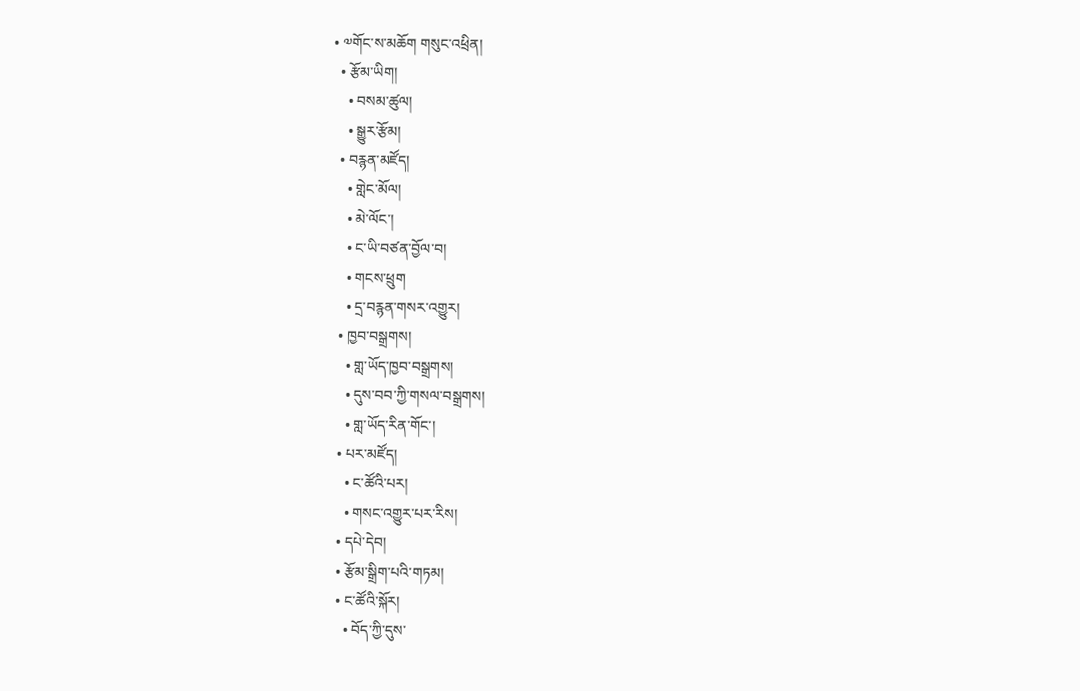• ༧གོང་ས་མཆོག གསུང་འཕྲིན།
  • རྩོམ་ཡིག།
    • བསམ་ཚུལ།
    • སྒྱུར་རྩོམ།
  • བརྙན་མཛོད།
    • གླེང་མོལ།
    • མེ་ལོང་།
    • ང་ཡི་བཙན་བྱོལ་བ།
    • གངས་ཕྲུག
    • དྲ་བརྙན་གསར་འགྱུར།
  • ཁྱབ་བསྒྲགས།
    • གླ་ཡོད་ཁྱབ་བསྒྲགས།
    • དུས་བབ་ཀྱི་གསལ་བསྒྲགས།
    • གླ་ཡོད་རིན་གོང་།
  • པར་མཛོད།
    • ང་ཚོའི་པར།
    • གསང་འགྱུར་པར་རིས།
  • དཔེ་དེབ།
  • རྩོམ་སྒྲིག་པའི་གཏམ།
  • ང་ཚོའི་སྐོར།
    • བོད་ཀྱི་དུས་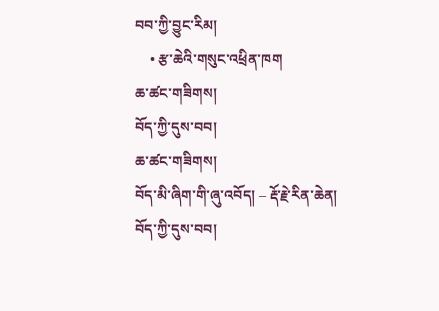བབ་ཀྱི་བྱུང་རིམ།
    • རྩ་ཆེའི་གསུང་འཕྲིན་ཁག
ཆ་ཚང་གཟིགས།
བོད་ཀྱི་དུས་བབ།
ཆ་ཚང་གཟིགས།
བོད་མི་ཞིག་གི་ཞུ་འབོད། – རྡོ་རྗེ་རིན་ཆེན།
བོད་ཀྱི་དུས་བབ།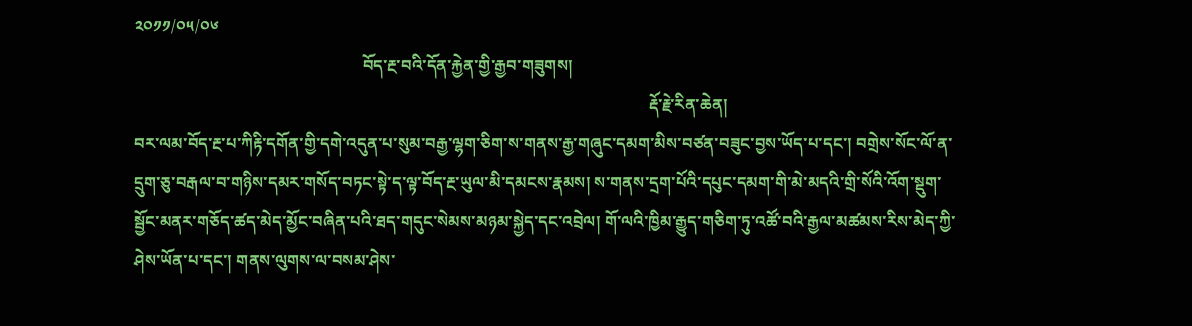༢༠༡༡/༠༥/༠༦
                                                       བོད་རྔ་བའི་དོན་རྐྱེན་གྱི་རྒྱབ་གཟུགས།
                                                                                                                            རྡོ་རྗེ་རིན་ཆེན།
བར་ལམ་བོད་རྔ་པ་ཀིརྟི་དགོན་གྱི་དགེ་འདུན་པ་སུམ་བརྒྱ་ལྷག་ཅིག་ས་གནས་རྒྱ་གཞུང་དམག་མིས་བཙན་བཟུང་བྱས་ཡོད་པ་དང་། བགྲེས་སོང་ལོ་ན་དྲུག་ཅུ་བརྒལ་བ་གཉིས་དམར་གསོད་བཏང་སྟེ་ད་ལྟ་བོད་རྔ་ཡུལ་མི་དམངས་རྣམས། ས་གནས་དྲག་པོའི་དཔུང་དམག་གི་མེ་མདའི་གྲི་སོའི་འོག་སྡུག་སྦྱོང་མནར་གཅོད་ཚད་མེད་མྱོང་བཞིན་པའི་ཐད་གདུང་སེམས་མཉམ་སྐྱེད་དང་འབྲེལ། གོ་ལའི་ཁྱིམ་རྒྱུད་གཅིག་ཏུ་འཚོ་བའི་རྒྱལ་མཚམས་རིས་མེད་ཀྱི་ཤེས་ཡོན་པ་དང་། གནས་ལུགས་ལ་བསམ་ཤེས་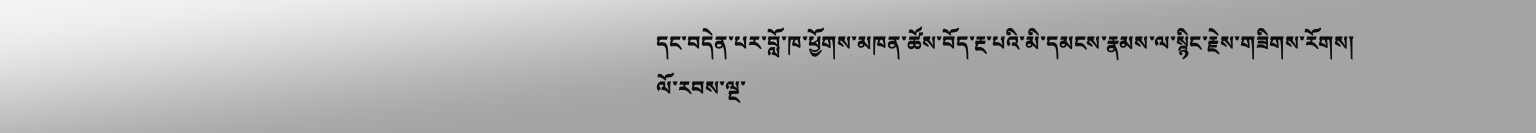དང་བདེན་པར་བློ་ཁ་ཕྱོགས་མཁན་ཚོས་བོད་རྔ་པའི་མི་དམངས་རྣམས་ལ་སྙིང་རྗེས་གཟིགས་རོགས།
ལོ་རབས་ལྔ་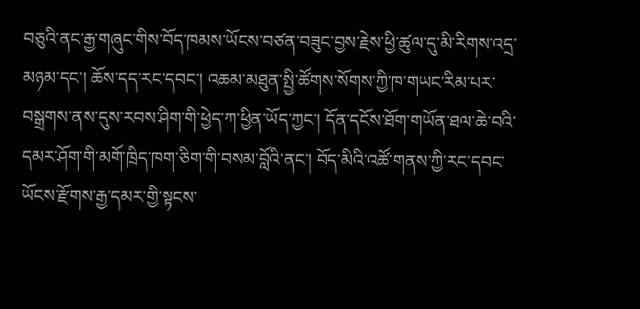བཅུའི་ནང་རྒྱ་གཞུང་གིས་བོད་ཁམས་ཡོངས་བཙན་བཟུང་བྱས་རྗེས་ཕྱི་ཚུལ་དུ་མི་རིགས་འདྲ་མཉམ་དང་། ཆོས་དད་རང་དབང་། འཆམ་མཐུན་སྤྱི་ཚོགས་སོགས་ཀྱི་ཁ་གཡང་རིམ་པར་བསྒྲགས་ནས་དུས་རབས་ཤིག་གི་ཕྱེད་ཀ་ཕྱིན་ཡོད་ཀྱང་། དོན་དངོས་ཐོག་གཡོན་ཐལ་ཆེ་བའི་དམར་ཤོག་གི་མགོ་ཁྲིད་ཁག་ཅིག་གི་བསམ་བློའི་ནང་། བོད་མིའི་འཚོ་གནས་ཀྱི་རང་དབང་ཡོངས་རྫོགས་རྒྱ་དམར་གྱི་སྟངས་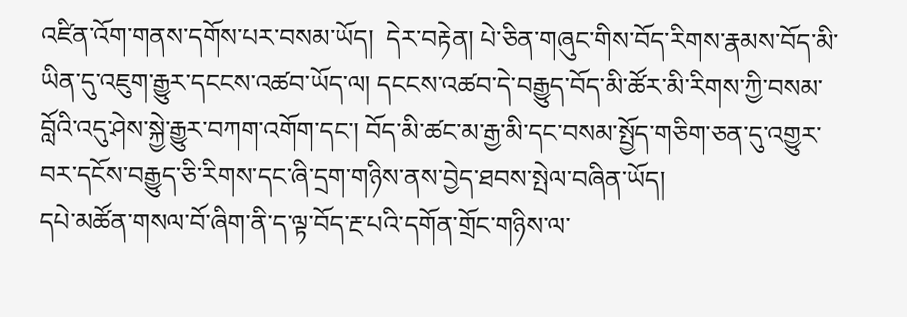འཛིན་འོག་གནས་དགོས་པར་བསམ་ཡོད།  དེར་བརྟེན། པེ་ཅིན་གཞུང་གིས་བོད་རིགས་རྣམས་བོད་མི་ཡིན་དུ་འཇུག་རྒྱུར་དངངས་འཚབ་ཡོད་ལ། དངངས་འཚབ་དེ་བརྒྱུད་བོད་མི་ཚོར་མི་རིགས་ཀྱི་བསམ་བློའི་འདུ་ཤེས་སྐྱེ་རྒྱུར་བཀག་འགོག་དང་། བོད་མི་ཚང་མ་རྒྱ་མི་དང་བསམ་སྤྱོད་གཅིག་ཅན་དུ་འགྱུར་བར་དངོས་བརྒྱུད་ཅི་རིགས་དང་ཞི་དྲག་གཉིས་ནས་བྱེད་ཐབས་སྤེལ་བཞིན་ཡོད།
དཔེ་མཚོན་གསལ་བོ་ཞིག་ནི་ད་ལྟ་བོད་རྔ་པའི་དགོན་གྲོང་གཉིས་ལ་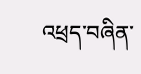འཕྲད་བཞིན་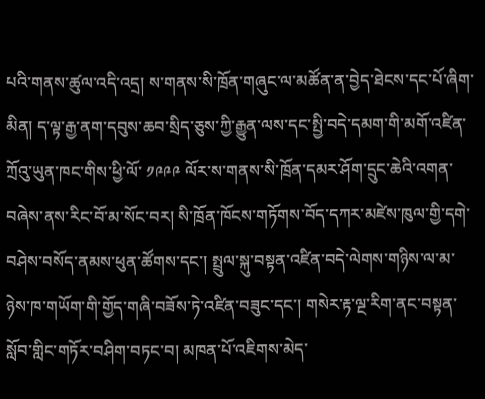པའི་གནས་ཚུལ་འདི་འདྲ། ས་གནས་སི་ཁྲོན་གཞུང་ལ་མཚོན་ན་བྱེད་ཐེངས་དང་པོ་ཞིག་མིན། ད་ལྟ་རྒྱ་ནག་དབུས་ཆབ་སྲིད་ཅུས་ཀྱི་རྒྱུན་ལས་དང་སྤྱི་བདེ་དམག་གི་མགོ་འཛིན་ཀྲོའུ་ཡུན་ཁང་གིས་ཕྱི་ལོ་ ༡༩༩༩ ལོར་ས་གནས་སི་ཁྲོན་དམར་ཤོག་དྲུང་ཆེའི་འགན་བཞེས་ནས་རིང་བོ་མ་སོང་བར། སི་ཁྲོན་ཁོངས་གཏོགས་བོད་དཀར་མཛེས་ཁུལ་གྱི་དགེ་བཤེས་བསོད་ནམས་ཕུན་ཚོགས་དང་། སྤྲུལ་སྐུ་བསྟན་འཛིན་བདེ་ལེགས་གཉིས་ལ་མ་ཉེས་ཁ་གཡོག་གི་གྱོད་གཞི་བཟོས་ཏེ་འཛིན་བཟུང་དང་། གསེར་རྟ་ལྔ་རིག་ནང་བསྟན་སློབ་གླིང་གཏོར་བཤིག་བཏང་བ། མཁན་པོ་འཇིགས་མེད་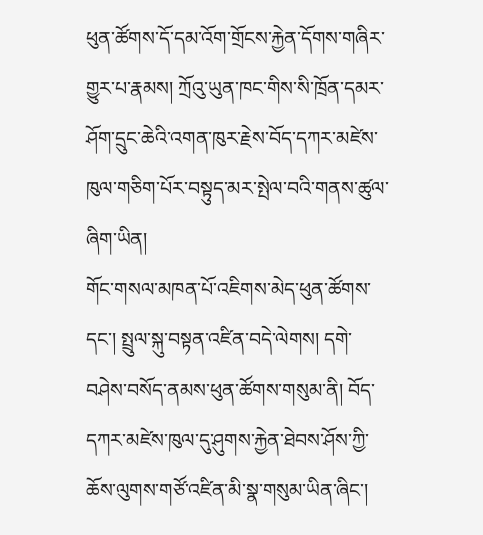ཕུན་ཚོགས་དོ་དམ་འོག་གྲོངས་རྐྱེན་དོགས་གཞིར་གྱུར་པ་རྣམས། ཀྲོའུ་ཡུན་ཁང་གིས་སི་ཁྲོན་དམར་ཤོག་དྲུང་ཆེའི་འགན་ཁུར་རྗེས་བོད་དཀར་མཛེས་ཁུལ་གཅིག་པོར་བསྟུད་མར་སྤེལ་བའི་གནས་ཚུལ་ཞིག་ཡིན།
གོང་གསལ་མཁན་པོ་འཇིགས་མེད་ཕུན་ཚོགས་དང་། སྤྲུལ་སྐུ་བསྟན་འཛིན་བདེ་ལེགས། དགེ་བཤེས་བསོད་ནམས་ཕུན་ཚོགས་གསུམ་ནི། བོད་དཀར་མཛེས་ཁུལ་དུ་ཤུགས་རྐྱེན་ཐེབས་ཤོས་ཀྱི་ཆོས་ལུགས་གཙོ་འཛིན་མི་སྣ་གསུམ་ཡིན་ཞིང་།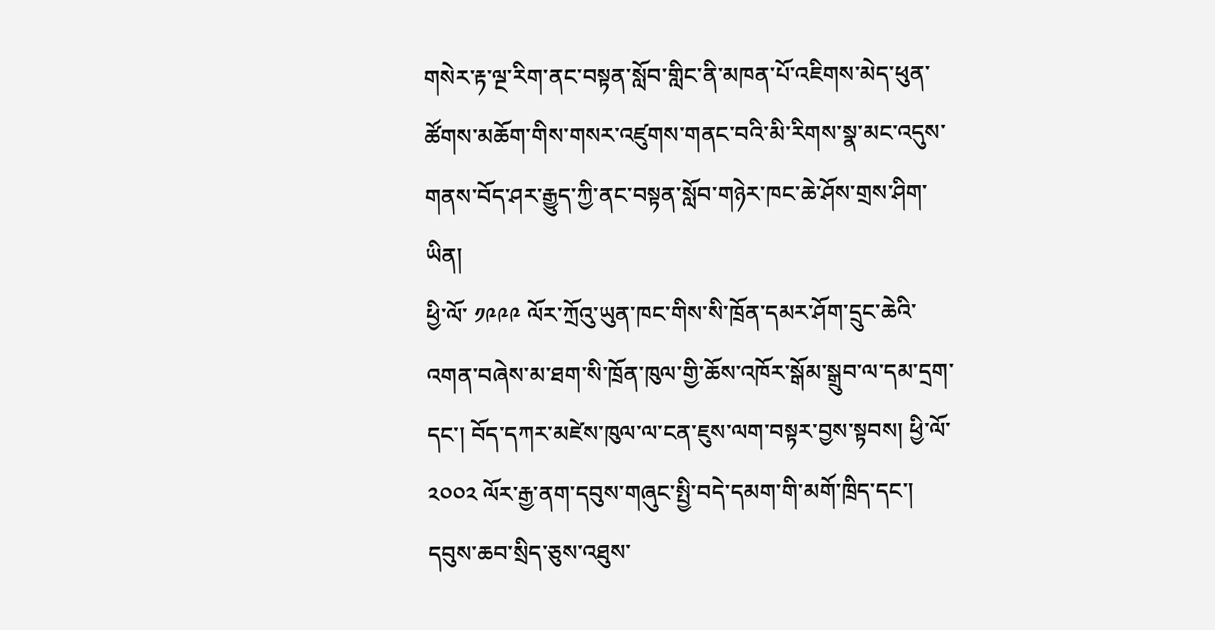གསེར་རྟ་ལྔ་རིག་ནང་བསྟན་སློབ་གླིང་ནི་མཁན་པོ་འཇིགས་མེད་ཕུན་ཚོགས་མཆོག་གིས་གསར་འཛུགས་གནང་བའི་མི་རིགས་སྣ་མང་འདུས་གནས་བོད་ཤར་རྒྱུད་ཀྱི་ནང་བསྟན་སློབ་གཉེར་ཁང་ཆེ་ཤོས་གྲས་ཤིག་ཡིན།
ཕྱི་ལོ་ ༡༩༩༩ ལོར་ཀྲོའུ་ཡུན་ཁང་གིས་སི་ཁྲོན་དམར་ཤོག་དྲུང་ཆེའི་འགན་བཞེས་མ་ཐག་སི་ཁྲོན་ཁུལ་གྱི་ཆོས་འཁོར་སྒོམ་སྒྲུབ་ལ་དམ་དྲག་དང་། བོད་དཀར་མཛེས་ཁུལ་ལ་ངན་ཇུས་ལག་བསྟར་བྱས་སྟབས། ཕྱི་ལོ་༢༠༠༢ ལོར་རྒྱ་ནག་དབུས་གཞུང་སྤྱི་བདེ་དམག་གི་མགོ་ཁྲིད་དང་། དབུས་ཆབ་སྲིད་ཅུས་འཐུས་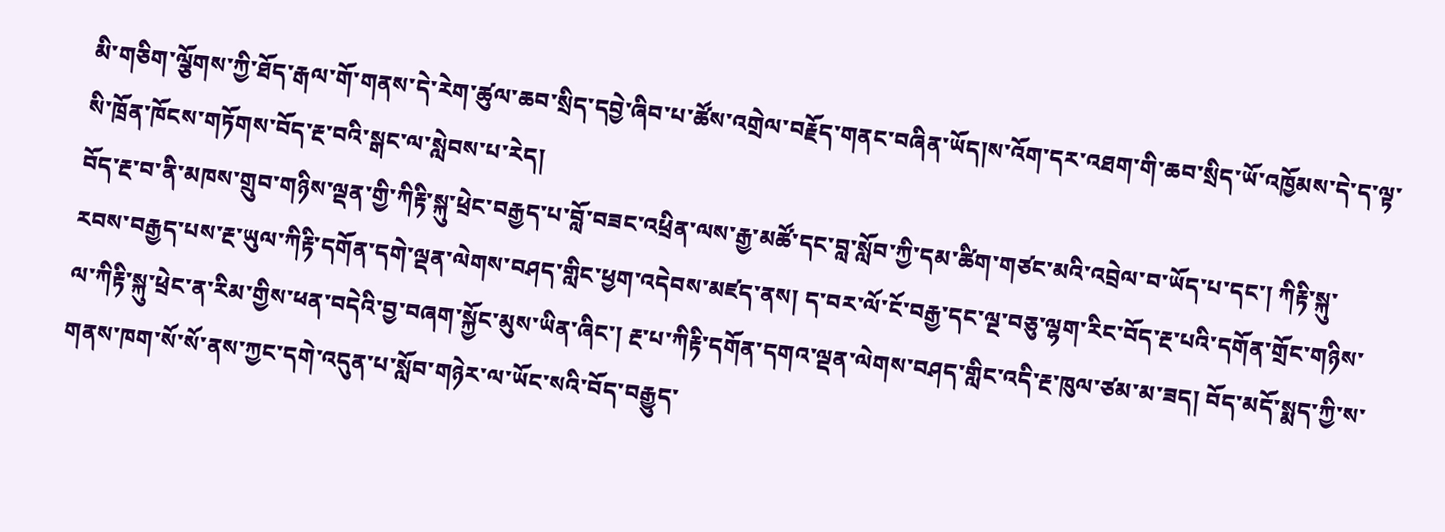མི་གཅིག་ལྕོགས་ཀྱི་ཐོད་རྒལ་གོ་གནས་དེ་རེག་ཚུལ་ཆབ་སྲིད་དབྱེ་ཞིབ་པ་ཚོས་འགྲེལ་བརྗོད་གནང་བཞིན་ཡོད།ས་འོག་དར་འཐག་གི་ཆབ་སྲིད་ཡོ་འཁྱོམས་དེ་ད་ལྟ་སི་ཁྲོན་ཁོངས་གཏོགས་བོད་རྔ་བའི་སྒང་ལ་སླེབས་པ་རེད།
བོད་རྔ་བ་ནི་མཁས་གྲུབ་གཉིས་ལྡན་གྱི་ཀིརྟི་སྐུ་ཕྲེང་བརྒྱད་པ་བློ་བཟང་འཕྲིན་ལས་རྒྱ་མཚོ་དང་བླ་སློབ་ཀྱི་དམ་ཚིག་གཙང་མའི་འབྲེལ་བ་ཡོད་པ་དང་། ཀིརྟི་སྐུ་རབས་བརྒྱད་པས་རྔ་ཡུལ་ཀིརྟི་དགོན་དགེ་ལྡན་ལེགས་བཤད་གླིང་ཕྱག་འདེབས་མཛད་ནས། ད་བར་ལོ་ངོ་བརྒྱ་དང་ལྔ་བཅུ་ལྷག་རིང་བོད་རྔ་པའི་དགོན་གྲོང་གཉིས་ལ་ཀིརྟི་སྐུ་ཕྲེང་ན་རིམ་གྱིས་ཕན་བདེའི་བྱ་བཞག་སྐྱོང་མུས་ཡིན་ཞིང་། རྔ་པ་ཀིརྟི་དགོན་དགའ་ལྡན་ལེགས་བཤད་གླིང་འདི་རྔ་ཁུལ་ཙམ་མ་ཟད། བོད་མདོ་སྨད་ཀྱི་ས་གནས་ཁག་སོ་སོ་ནས་ཀྱང་དགེ་འདུན་པ་སློབ་གཉེར་ལ་ཡོང་སའི་བོད་བརྒྱུད་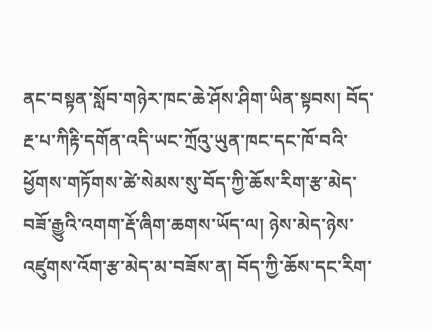ནང་བསྟན་སློབ་གཉེར་ཁང་ཆེ་ཤོས་ཤིག་ཡིན་སྟབས། བོད་རྔ་པ་ཀིརྟི་དགོན་འདི་ཡང་ཀྲོའུ་ཡུན་ཁང་དང་ཁོ་བའི་ཕྱོགས་གཏོགས་ཚེ་སེམས་སུ་བོད་ཀྱི་ཆོས་རིག་རྩ་མེད་བཟོ་རྒྱུའི་འགག་རྡོ་ཞིག་ཆགས་ཡོད་ལ། ཉེས་མེད་ཉེས་འཛུགས་འོག་རྩ་མེད་མ་བཟོས་ན། བོད་ཀྱི་ཆོས་དང་རིག་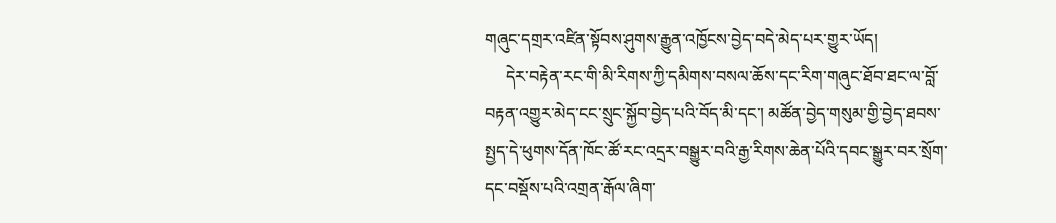གཞུང་དགྲར་འཛིན་སྟོབས་ཤུགས་རྒྱུན་འཁྱོངས་བྱེད་བདེ་མེད་པར་གྱུར་ཡོད།
     དེར་བརྟེན་རང་གི་མི་རིགས་ཀྱི་དམིགས་བསལ་ཆོས་དང་རིག་གཞུང་ཐོབ་ཐང་ལ་བློ་བརྟན་འགྱུར་མེད་ངང་སྲུང་སྐྱོབ་བྱེད་པའི་བོད་མི་དང་། མཚོན་བྱེད་གསུམ་གྱི་བྱེད་ཐབས་སྤྱད་དེ་ཕུགས་དོན་ཁོང་ཚོ་རང་འདྲར་བསྒྱུར་བའི་རྒྱ་རིགས་ཆེན་པོའི་དབང་སྒྱུར་བར་སྲོག་དང་བསྡོས་པའི་འགྲན་རྒོལ་ཞིག་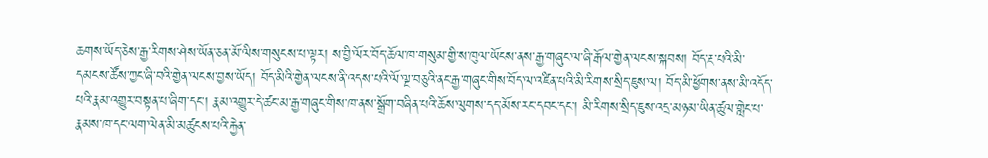ཆགས་ཡོད་ཅེས་རྒྱ་རིགས་ཤེས་ཡོན་ཅན་མོ་ལིས་གསུངས་པ་ལྟར། ས་བྱི་ལོར་བོད་ཆོལ་ཁ་གསུམ་གྱི་ས་ཁུལ་ཡོངས་ནས་རྒྱ་གཞུང་ལ་ཞི་རྒོལ་གྱེན་ལངས་སྐབས། བོད་རྔ་པའི་མི་དམངས་ཚོས་ཀྱང་ཞི་བའི་གྱེན་ལངས་བྱས་ཡོད། བོད་མིའི་གྱེན་ལངས་ནི་འདས་པའི་ལོ་ལྔ་བཅུའི་ནང་རྒྱ་གཞུང་གིས་བོད་ལ་འཛིན་པའི་མི་རིགས་སྲིད་ཇུས་ལ། བོད་མི་ཕྱོགས་ནས་མི་འདོད་པའི་རྣམ་འགྱུར་བསྟན་པ་ཞིག་དང་། རྣམ་འགྱུར་དེ་ཚང་མ་རྒྱ་གཞུང་གིས་ཁ་ནས་སྒྲོག་བཞིན་པའི་ཆོས་ལུགས་དད་མོས་རང་དབང་དང་། མི་རིགས་སྲིད་ཇུས་འདྲ་མཉམ་ཡིན་ཚུལ་གླེང་པ་རྣམས་ཁ་དང་ལག་ལེན་མི་མཚུངས་པའི་རྐྱེན་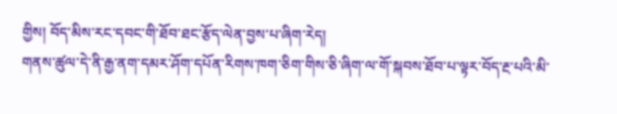གྱིས། བོད་མིས་རང་དབང་གི་ཐོབ་ཐང་རྩོད་ལེན་བྱས་པ་ཞིག་རེད།
གནས་ཚུལ་དེ་ནི་རྒྱ་ནག་དམར་ཤོག་དཔོན་རིགས་ཁག་ཅིག་གིས་ཅི་ཞིག་ལ་གོ་སྐབས་ཐོབ་པ་ལྟར་བོད་རྔ་པའི་མི་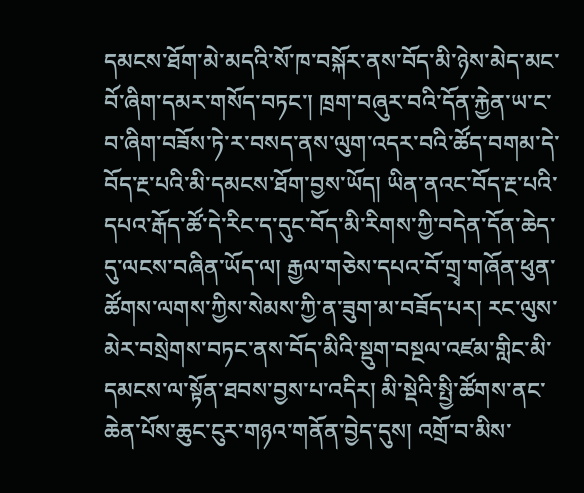དམངས་ཐོག་མེ་མདའི་སོ་ཁ་བསྐོར་ནས་བོད་མི་ཉེས་མེད་མང་བོ་ཞིག་དམར་གསོད་བཏང་། ཁྲག་བཞུར་བའི་དོན་རྐྱེན་ཡ་ང་བ་ཞིག་བཟོས་ཏེ་ར་བསད་ནས་ལུག་འདར་བའི་ཚོད་བགམ་དེ་བོད་རྔ་པའི་མི་དམངས་ཐོག་བྱས་ཡོད། ཡིན་ནའང་བོད་རྔ་པའི་དཔའ་རྒོད་ཚོ་དེ་རིང་ད་དུང་བོད་མི་རིགས་ཀྱི་བདེན་དོན་ཆེད་དུ་ལངས་བཞིན་ཡོད་ལ། རྒྱལ་གཅེས་དཔའ་བོ་གྲྭ་གཞོན་ཕུན་ཚོགས་ལགས་ཀྱིས་སེམས་ཀྱི་ན་ཟུག་མ་བཟོད་པར། རང་ལུས་མེར་བསྲེགས་བཏང་ནས་བོད་མིའི་སྡུག་བསྔལ་འཛམ་གླིང་མི་དམངས་ལ་སྟོན་ཐབས་བྱས་པ་འདིར། མི་སྡེའི་སྤྱི་ཚོགས་ནང་ཆེན་པོས་ཆུང་ངུར་གཉའ་གནོན་བྱེད་དུས། འགྲོ་བ་མིས་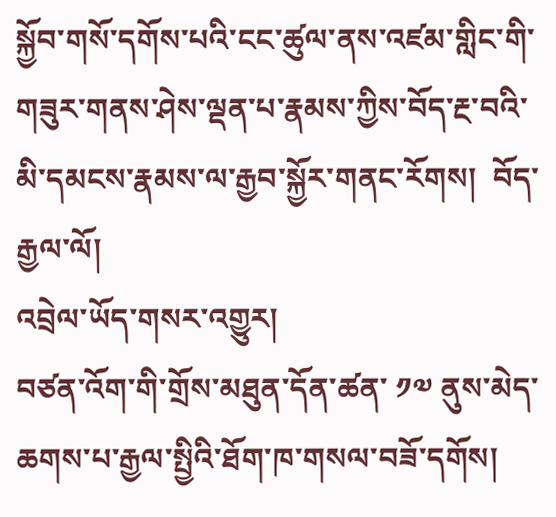སྐྱོབ་གསོ་དགོས་པའི་ངང་ཚུལ་ནས་འཛམ་གླིང་གི་གཟུར་གནས་ཤེས་ལྡན་པ་རྣམས་ཀྱིས་བོད་རྔ་བའི་མི་དམངས་རྣམས་ལ་རྒྱབ་སྐྱོར་གནང་རོགས།  བོད་རྒྱལ་ལོ།
འབྲེལ་ཡོད་གསར་འགྱུར།
བཙན་འོག་གི་གྲོས་མཐུན་དོན་ཚན་ ༡༧ ནུས་མེད་ཆགས་པ་རྒྱལ་སྤྱིའི་ཐོག་ཁ་གསལ་བཟོ་དགོས།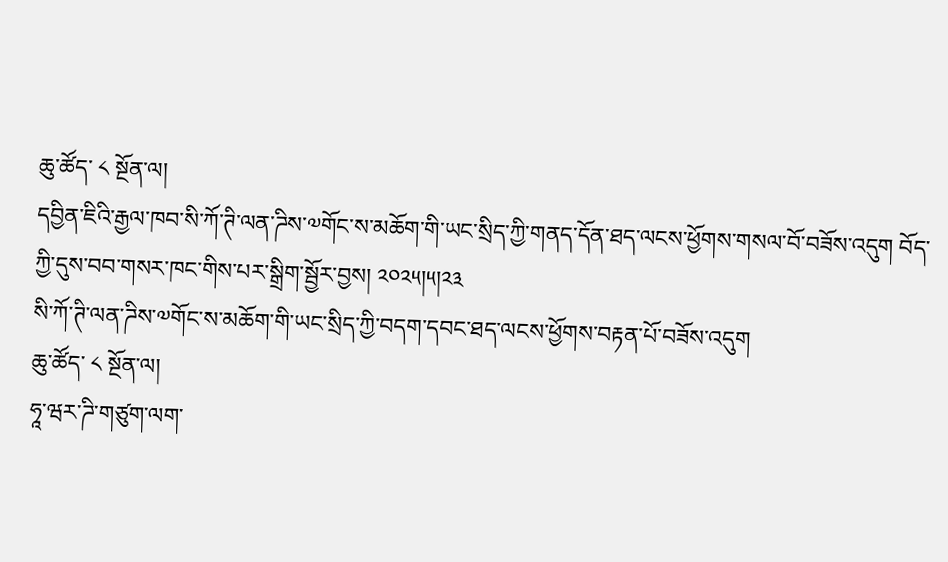ཆུ་ཚོད་ ༨ སྔོན་ལ།
དབྱིན་ཇིའི་རྒྱལ་ཁབ་སི་ཀོ་ཊི་ལན་ཌིས་༧གོང་ས་མཆོག་གི་ཡང་སྲིད་ཀྱི་གནད་དོན་ཐད་ལངས་ཕྱོགས་གསལ་བོ་བཟོས་འདུག བོད་ཀྱི་དུས་བབ་གསར་ཁང་གིས་པར་སྒྲིག་སྦྱོར་བྱས། ༢༠༢༥།༥།༢༣
སི་ཀོ་ཊི་ལན་ཌིས་༧གོང་ས་མཆོག་གི་ཡང་སྲིད་ཀྱི་བདག་དབང་ཐད་ལངས་ཕྱོགས་བརྟན་པོ་བཟོས་འདུག
ཆུ་ཚོད་ ༨ སྔོན་ལ།
ཧཱ་ཝར་ཌི་གཙུག་ལག་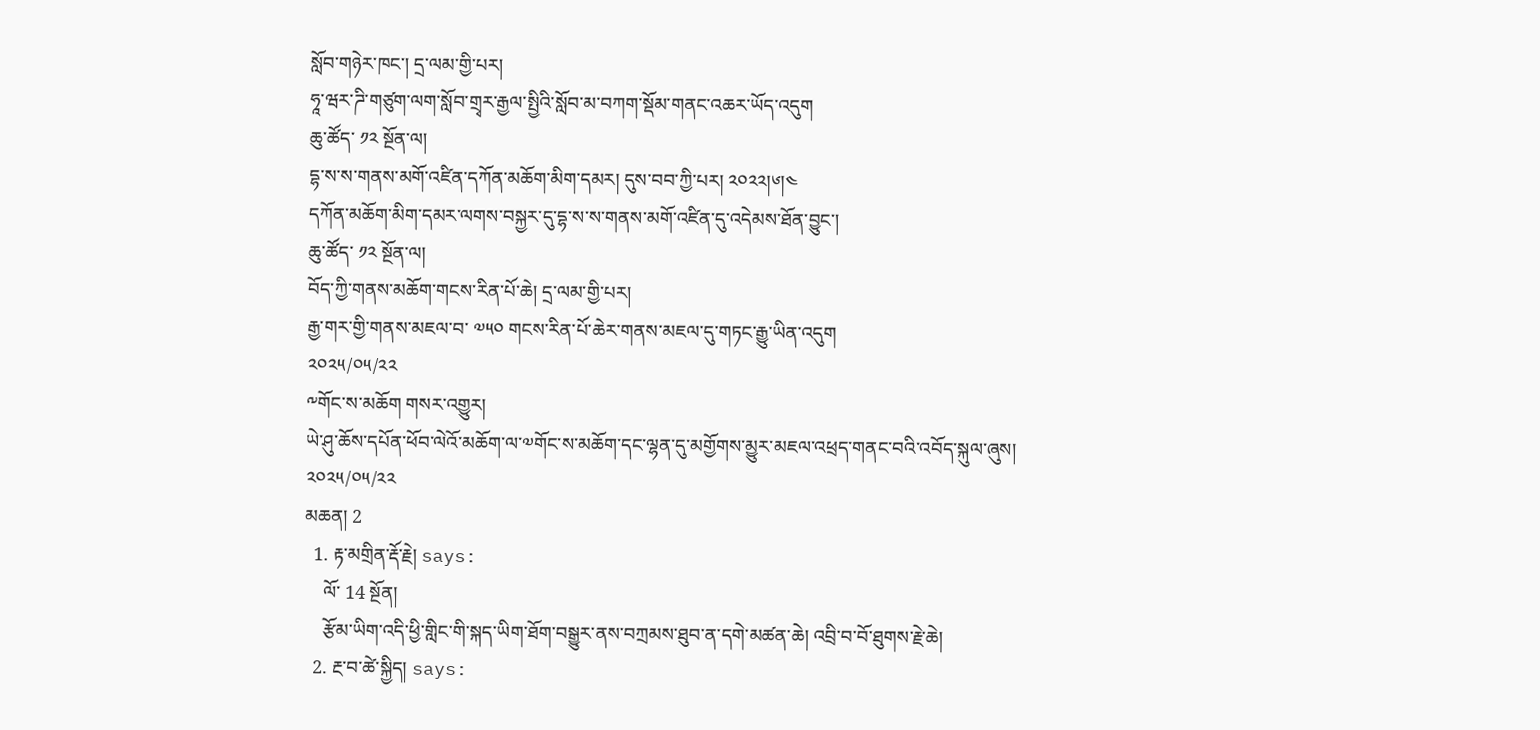སློབ་གཉེར་ཁང་། དྲ་ལམ་གྱི་པར།
ཧཱ་ཝར་ཌི་གཙུག་ལག་སློབ་གྲྭར་རྒྱལ་སྤྱིའི་སློབ་མ་བཀག་སྡོམ་གནང་འཆར་ཡོད་འདུག
ཆུ་ཚོད་ ༡༢ སྔོན་ལ།
དྷ་ས་ས་གནས་མགོ་འཛིན་དཀོན་མཆོག་མིག་དམར། དུས་བབ་ཀྱི་པར། ༢༠༢༢།༦།༤
དཀོན་མཆོག་མིག་དམར་ལགས་བསྐྱར་དུ་དྷ་ས་ས་གནས་མགོ་འཛིན་དུ་འདེམས་ཐོན་བྱུང་།
ཆུ་ཚོད་ ༡༢ སྔོན་ལ།
བོད་ཀྱི་གནས་མཆོག་གངས་རིན་པོ་ཆེ། དྲ་ལམ་གྱི་པར།
རྒྱ་གར་གྱི་གནས་མཇལ་བ་ ༧༥༠ གངས་རིན་པོ་ཆེར་གནས་མཇལ་དུ་གཏང་རྒྱུ་ཡིན་འདུག
༢༠༢༥/༠༥/༢༢
༸གོང་ས་མཆོག གསར་འགྱུར།
ཡེ་ཤུ་ཆོས་དཔོན་ཕོབ་ལེའོ་མཆོག་ལ་༧གོང་ས་མཆོག་དང་ལྷན་དུ་མགྱོགས་མྱུར་མཇལ་འཕྲད་གནང་བའི་འབོད་སྐུལ་ཞུས།
༢༠༢༥/༠༥/༢༢
མཆན། 2
  1. རྟ་མགྲིན་རྡོ་རྗེ། says:
    ལོ་ 14 སྔོན།
    རྩོམ་ཡིག་འདི་ཕྱི་གླིང་གི་སྐད་ཡིག་ཐོག་བསྒྱུར་ནས་བཀྲམས་ཐུབ་ན་དགེ་མཚན་ཆེ། འབྲི་བ་བོ་ཐུགས་རྗེ་ཆེ།
  2. རྔ་བ་ཚེ་སྐྱིད། says: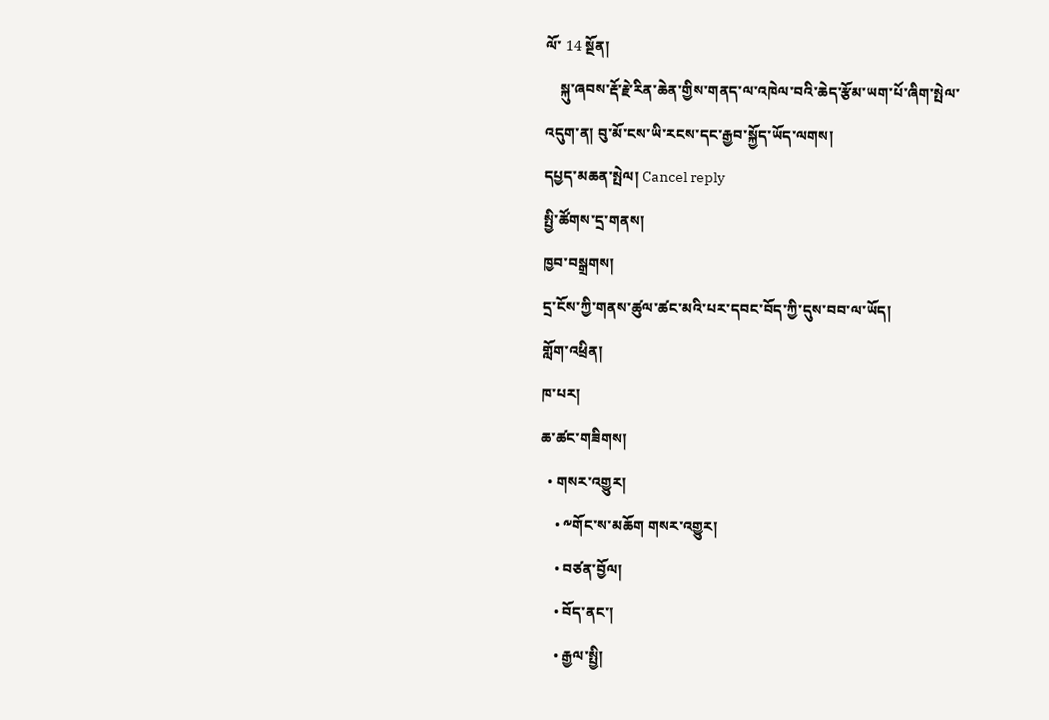ལོ་ 14 སྔོན།
    སྐུ་ཞབས་རྡོ་རྗེ་རིན་ཆེན་གྱིས་གནད་ལ་འཁེལ་བའི་ཆེད་རྩོམ་ཡག་པོ་ཞིག་སྤེལ་འདུག་ན། བུ་མོ་ངས་ཡི་རངས་དང་རྒྱབ་སྐྱོད་ཡོད་ལགས།
དཔྱད་མཆན་སྤེལ། Cancel reply
སྤྱི་ཚོགས་དྲ་གནས།
ཁྱབ་བསྒྲགས།
དྲ་ངོས་ཀྱི་གནས་ཚུལ་ཚང་མའི་པར་དབང་བོད་ཀྱི་དུས་བབ་ལ་ཡོད།
གློག་འཕྲིན།
ཁ་པར།
ཆ་ཚང་གཟིགས།
  • གསར་འགྱུར།
    • ༸གོང་ས་མཆོག གསར་འགྱུར།
    • བཙན་བྱོལ།
    • བོད་ནང་།
    • རྒྱལ་སྤྱི།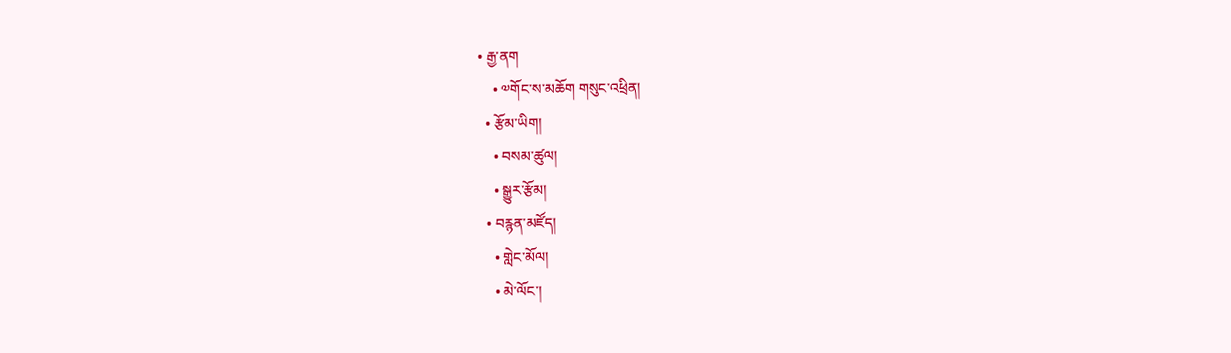• རྒྱ་ནག
    • ༧གོང་ས་མཆོག གསུང་འཕྲིན།
  • རྩོམ་ཡིག།
    • བསམ་ཚུལ།
    • སྒྱུར་རྩོམ།
  • བརྙན་མཛོད།
    • གླེང་མོལ།
    • མེ་ལོང་།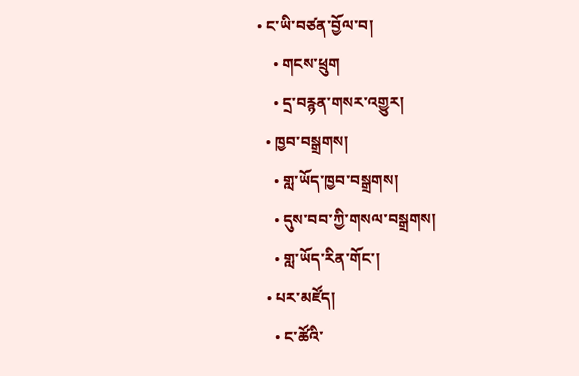• ང་ཡི་བཙན་བྱོལ་བ།
    • གངས་ཕྲུག
    • དྲ་བརྙན་གསར་འགྱུར།
  • ཁྱབ་བསྒྲགས།
    • གླ་ཡོད་ཁྱབ་བསྒྲགས།
    • དུས་བབ་ཀྱི་གསལ་བསྒྲགས།
    • གླ་ཡོད་རིན་གོང་།
  • པར་མཛོད།
    • ང་ཚོའི་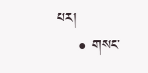པར།
    • གསང་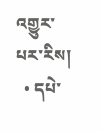འགྱུར་པར་རིས།
  • དཔེ་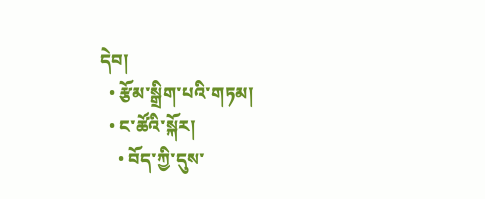དེབ།
  • རྩོམ་སྒྲིག་པའི་གཏམ།
  • ང་ཚོའི་སྐོར།
    • བོད་ཀྱི་དུས་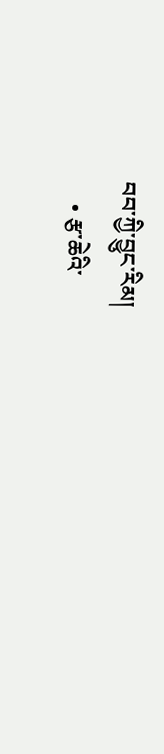བབ་ཀྱི་བྱུང་རིམ།
    • རྩ་ཆེའི་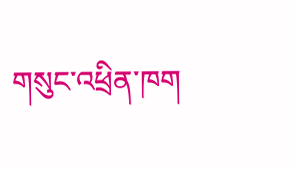གསུང་འཕྲིན་ཁག